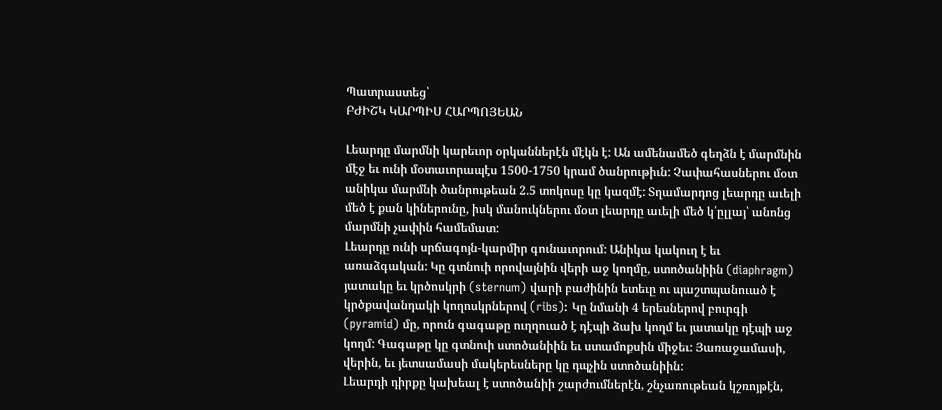Պատրաստեց՝
ԲԺԻՇԿ ԿԱՐՊԻՍ ՀԱՐՊՈՅԵԱՆ

Լեարդը մարմնի կարեւոր օրկաններէն մէկն է: Ան ամենամեծ գեղձն է մարմնին մէջ եւ ունի մօտաւորապէս 1500-1750 կրամ ծանրութիւն: Չափահասներու մօտ անիկա մարմնի ծանրութեան 2.5 տոկոսը կը կազմէ: Տղամարդոց լեարդը աւելի մեծ է քան կիներունը, իսկ մանուկներու մօտ լեարդը աւելի մեծ կ՛ըլլայ՝ անոնց մարմնի չափին համեմատ:
Լեարդը ունի սրճագոյն-կարմիր գունաւորում: Անիկա կակուղ է եւ առաձգական: Կը գտնուի որովայնին վերի աջ կողմը, ստոծանիին (diaphragm) յատակը եւ կրծոսկրի (sternum) վարի բաժինին ետեւը ու պաշտպանուած է կրծքավանդակի կողոսկրներով (ribs): Կը նմանի 4 երեսներով բուրգի (pyramid) մը, որուն գագաթը ուղղուած է դէպի ձախ կողմ եւ յատակը դէպի աջ կողմ: Գագաթը կը գտնուի ստոծանիին եւ ստամոքսին միջեւ: Յառաջամասի, վերին, եւ յետսամասի մակերեսները կը դպչին ստոծանիին:
Լեարդի դիրքը կախեալ է ստոծանիի շարժումներէն, շնչառութեան կշռոյթէն,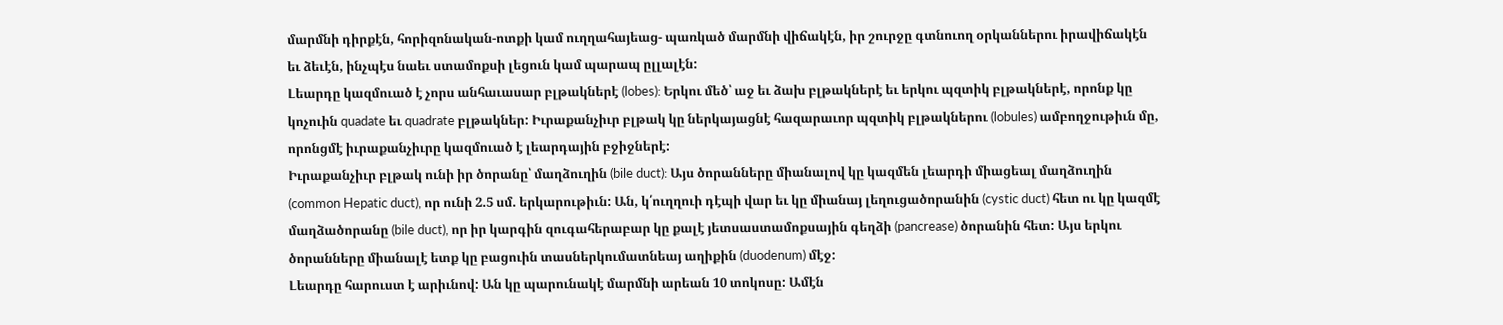մարմնի դիրքէն, հորիզոնական-ոտքի կամ ուղղահայեաց- պառկած մարմնի վիճակէն, իր շուրջը գտնուող օրկաններու իրավիճակէն եւ ձեւէն, ինչպէս նաեւ ստամոքսի լեցուն կամ պարապ ըլլալէն:
Լեարդը կազմուած է չորս անհաւասար բլթակներէ (lobes): Երկու մեծ՝ աջ եւ ձախ բլթակներէ եւ երկու պզտիկ բլթակներէ, որոնք կը կոչուին quadate եւ quadrate բլթակներ: Իւրաքանչիւր բլթակ կը ներկայացնէ հազարաւոր պզտիկ բլթակներու (lobules) ամբողջութիւն մը, որոնցմէ իւրաքանչիւրը կազմուած է լեարդային բջիջներէ:
Իւրաքանչիւր բլթակ ունի իր ծորանը՝ մաղձուղին (bile duct): Այս ծորանները միանալով կը կազմեն լեարդի միացեալ մաղձուղին (common Hepatic duct), որ ունի 2.5 սմ. երկարութիւն: Ան, կ՛ուղղուի դէպի վար եւ կը միանայ լեղուցածորանին (cystic duct) հետ ու կը կազմէ մաղձածորանը (bile duct), որ իր կարգին զուգահերաբար կը քալէ յետսաստամոքսային գեղձի (pancrease) ծորանին հետ: Այս երկու ծորանները միանալէ ետք կը բացուին տասներկումատնեայ աղիքին (duodenum) մէջ:
Լեարդը հարուստ է արիւնով: Ան կը պարունակէ մարմնի արեան 10 տոկոսը: Ամէն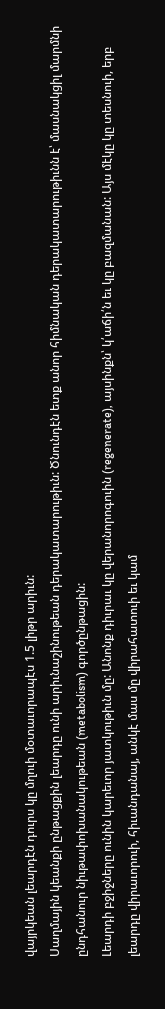վայրկեան լեարդէն դուրս կը մղուի մօտաւորապէս 1.5 լիթր արիւն:
Սաղմային կեանքի ընթացքին լեարդը ունի արիւնաշինութեան դերակատարութիւն: Ծնունդէն ետք անոր հիմնական դերակատարութիւնն է՝ մասնակցիլ մարմնի ընդհանուր նիւթափոխանակութեան (metabolism) գործընթացին:
Լեարդի բջիջները ունին կարեւոր յատկութիւն մը: Անոնք դիւրաւ կը վերանորոգուին (regenerate), այսինքն՝ կ՛աճի՛ն եւ կը բազմանան: Այս մէկը կը տեսնուի, երբ լեարդը վիրաւորուի, հիւանդանայ, անկէ մաս մը վիրահատուի եւ կամ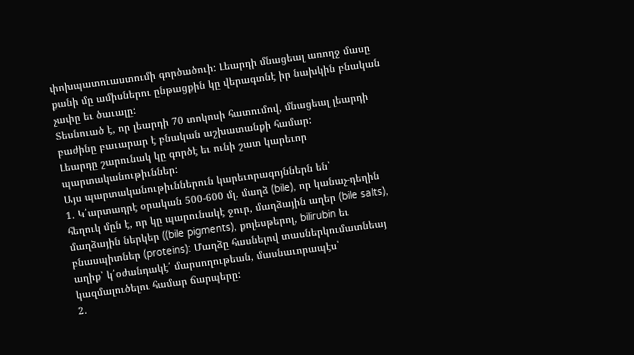փոխպատուաստումի գործածուի: Լեարդի մնացեալ առողջ մասը քանի մը ամիսներու ընթացքին կը վերագտնէ իր նախկին բնական չափը եւ ծաւալը:
Տեսնուած է, որ լեարդի 70 տոկոսի հատումով, մնացեալ լեարդի բաժինը բաւարար է բնական աշխատանքի համար:
Լեարդը շարունակ կը գործէ եւ ունի շատ կարեւոր պարտականութիւններ:
Այս պարտականութիւններուն կարեւորագոյններն են՝
1. Կ՛արտադրէ օրական 500-600 մլ. մաղձ (bile), որ կանաչ-դեղին հեղուկ մըն է, որ կը պարունակէ ջուր, մաղձային աղեր (bile salts), մաղձային ներկեր ((bile pigments), քոլեսթերոլ, bilirubin եւ բնասպիտներ (proteins): Մաղձը հասնելով տասներկումատնեայ աղիք՝ կ՛օժանդակէ՛ մարսողութեան, մասնաւորապէս՝ կազմալուծելու համար ճարպերը:
2.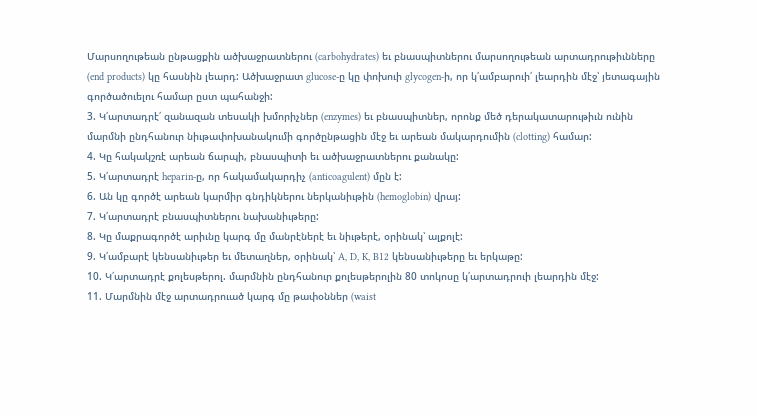Մարսողութեան ընթացքին ածխաջրատներու (carbohydrates) եւ բնասպիտներու մարսողութեան արտադրութիւնները (end products) կը հասնին լեարդ: Ածխաջրատ glucose-ը կը փոխուի glycogen-ի, որ կ՛ամբարուի՛ լեարդին մէջ՝ յետագային գործածուելու համար ըստ պահանջի:
3. Կ՛արտադրէ՛ զանազան տեսակի խմորիչներ (enzymes) եւ բնասպիտներ, որոնք մեծ դերակատարութիւն ունին մարմնի ընդհանուր նիւթափոխանակումի գործընթացին մէջ եւ արեան մակարդումին (clotting) համար:
4. Կը հակակշռէ արեան ճարպի, բնասպիտի եւ ածխաջրատներու քանակը:
5. Կ՛արտադրէ heparin-ը, որ հակամակարդիչ (anticoagulent) մըն է:
6. Ան կը գործէ արեան կարմիր գնդիկներու ներկանիւթին (hemoglobin) վրայ:
7. Կ՛արտադրէ բնասպիտներու նախանիւթերը:
8. Կը մաքրագործէ արիւնը կարգ մը մանրէներէ եւ նիւթերէ, օրինակ՝ ալքոլէ:
9. Կ՛ամբարէ կենսանիւթեր եւ մետաղներ, օրինակ՝ A, D, K, B12 կենսանիւթերը եւ երկաթը:
10. Կ՛արտադրէ քոլեսթերոլ. մարմնին ընդհանուր քոլեսթերոլին 80 տոկոսը կ՛արտադրուի լեարդին մէջ:
11. Մարմնին մէջ արտադրուած կարգ մը թափօններ (waist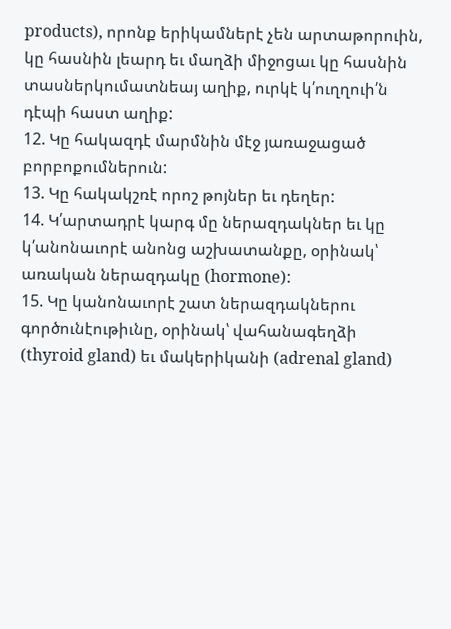products), որոնք երիկամներէ չեն արտաթորուին, կը հասնին լեարդ եւ մաղձի միջոցաւ կը հասնին տասներկումատնեայ աղիք, ուրկէ կ՛ուղղուի՛ն դէպի հաստ աղիք:
12. Կը հակազդէ մարմնին մէջ յառաջացած բորբոքումներուն:
13. Կը հակակշռէ որոշ թոյներ եւ դեղեր:
14. Կ՛արտադրէ կարգ մը ներազդակներ եւ կը կ՛անոնաւորէ անոնց աշխատանքը, օրինակ՝ առական ներազդակը (hormone):
15. Կը կանոնաւորէ շատ ներազդակներու գործունէութիւնը, օրինակ՝ վահանագեղձի (thyroid gland) եւ մակերիկանի (adrenal gland)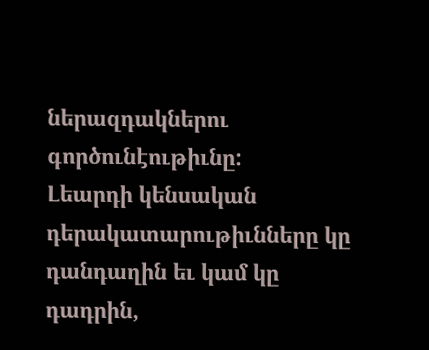ներազդակներու գործունէութիւնը:
Լեարդի կենսական դերակատարութիւնները կը դանդաղին եւ կամ կը դադրին,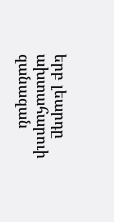երբ լեարդը ախտահարուի զանազան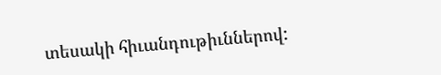տեսակի հիւանդութիւններով: